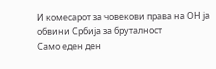И комесарот за човекови права на ОН ја обвини Србија за бруталност
Само еден ден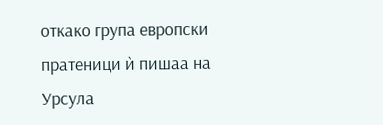откако група европски пратеници ѝ пишаа на Урсула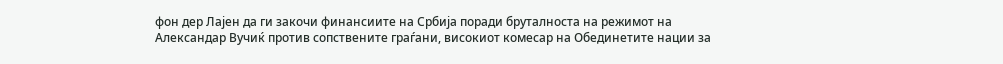фон дер Лајен да ги закочи финансиите на Србија поради бруталноста на режимот на Александар Вучиќ против сопствените граѓани, високиот комесар на Обединетите нации за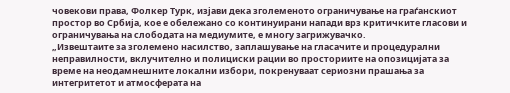човекови права, Фолкер Турк, изјави дека зголеменото ограничување на граѓанскиот простор во Србија, кое е обележано со континуирани напади врз критичките гласови и ограничувања на слободата на медиумите, е многу загрижувачко.
„Извештаите за зголемено насилство, заплашување на гласачите и процедурални неправилности, вклучително и полициски рации во просториите на опозицијата за време на неодамнешните локални избори, покренуваат сериозни прашања за интегритетот и атмосферата на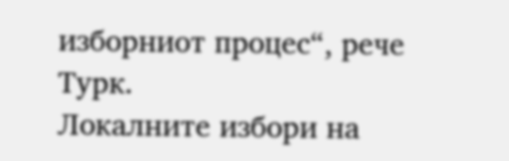изборниот процес“, рече Турк.
Локалните избори на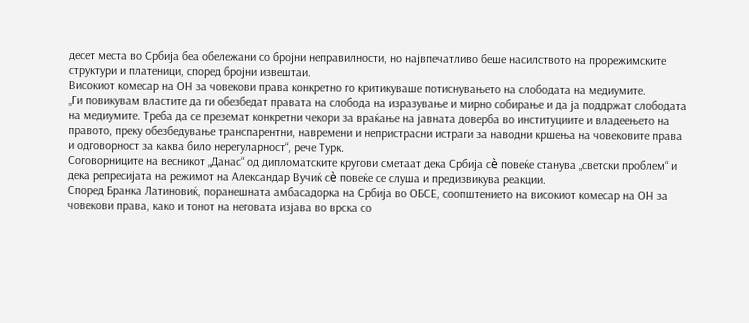десет места во Србија беа обележани со бројни неправилности, но највпечатливо беше насилството на прорежимските структури и платеници, според бројни извештаи.
Високиот комесар на ОН за човекови права конкретно го критикуваше потиснувањето на слободата на медиумите.
„Ги повикувам властите да ги обезбедат правата на слобода на изразување и мирно собирање и да ја поддржат слободата на медиумите. Треба да се преземат конкретни чекори за враќање на јавната доверба во институциите и владеењето на правото, преку обезбедување транспарентни, навремени и непристрасни истраги за наводни кршења на човековите права и одговорност за каква било нерегуларност“, рече Турк.
Соговорниците на весникот „Данас“ од дипломатските кругови сметаат дека Србија сè повеќе станува „светски проблем“ и дека репресијата на режимот на Александар Вучиќ сè повеќе се слуша и предизвикува реакции.
Според Бранка Латиновиќ, поранешната амбасадорка на Србија во ОБСЕ, соопштението на високиот комесар на ОН за човекови права, како и тонот на неговата изјава во врска со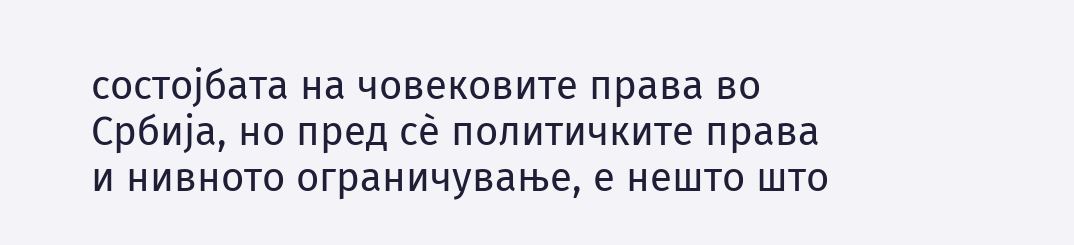состојбата на човековите права во Србија, но пред сè политичките права и нивното ограничување, е нешто што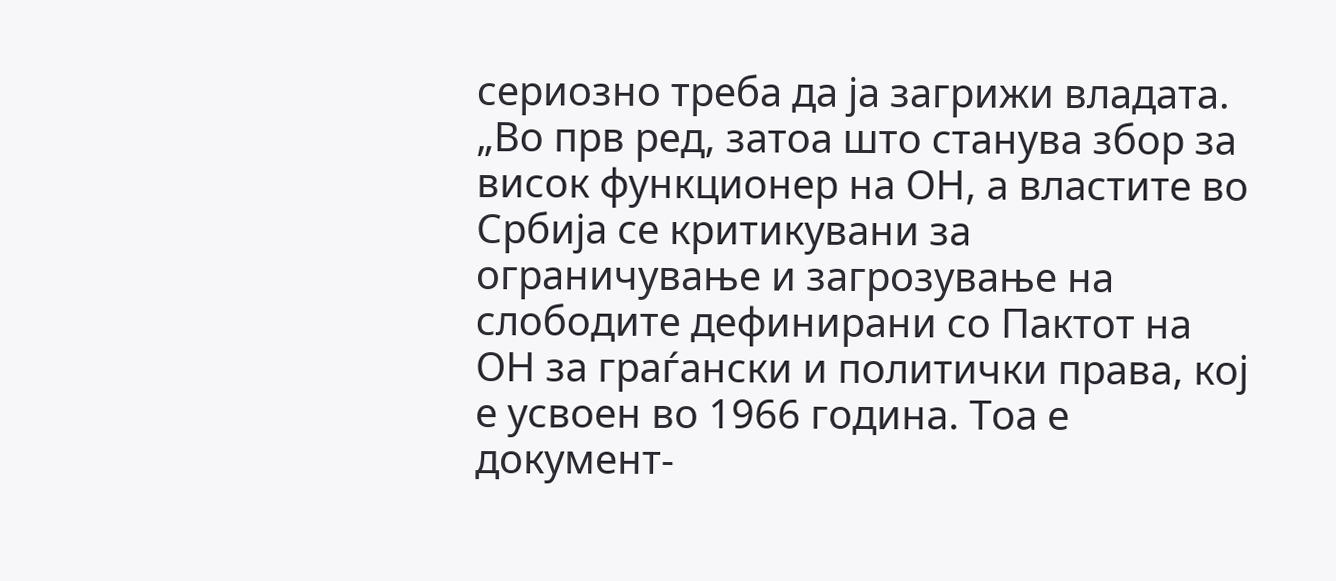сериозно треба да ја загрижи владата.
„Во прв ред, затоа што станува збор за висок функционер на ОН, а властите во Србија се критикувани за ограничување и загрозување на слободите дефинирани со Пактот на ОН за граѓански и политички права, кој е усвоен во 1966 година. Тоа е документ-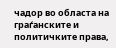чадор во областа на граѓанските и политичките права,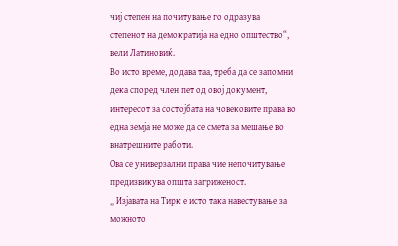чиј степен на почитување го одразува степенот на демократија на едно општество“, вели Латиновиќ.
Во исто време, додава таа, треба да се запомни дека според член пет од овој документ, интересот за состојбата на човековите права во една земја не може да се смета за мешање во внатрешните работи.
Ова се универзални права чие непочитување предизвикува општа загриженост.
„ Изјавата на Тирк е исто така навестување за можното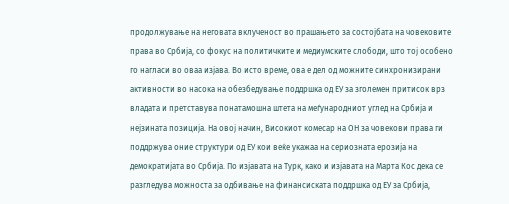продолжување на неговата вклученост во прашањето за состојбата на човековите права во Србија, со фокус на политичките и медиумските слободи, што тој особено го нагласи во оваа изјава. Во исто време, ова е дел од можните синхронизирани активности во насока на обезбедување поддршка од ЕУ за зголемен притисок врз владата и претставува понатамошна штета на меѓународниот углед на Србија и нејзината позиција. На овој начин, Високиот комесар на ОН за човекови права ги поддржува оние структури од ЕУ кои веќе укажаа на сериозната ерозија на демократијата во Србија. По изјавата на Турк, како и изјавата на Марта Кос дека се разгледува можноста за одбивање на финансиската поддршка од ЕУ за Србија,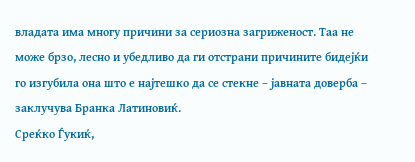владата има многу причини за сериозна загриженост. Таа не може брзо, лесно и убедливо да ги отстрани причините бидејќи го изгубила она што е најтешко да се стекне – јавната доверба – заклучува Бранка Латиновиќ.
Среќко Ѓукиќ,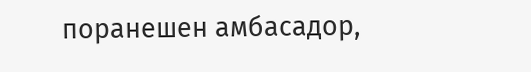поранешен амбасадор,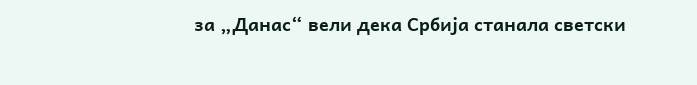за „Данас“ вели дека Србија станала светски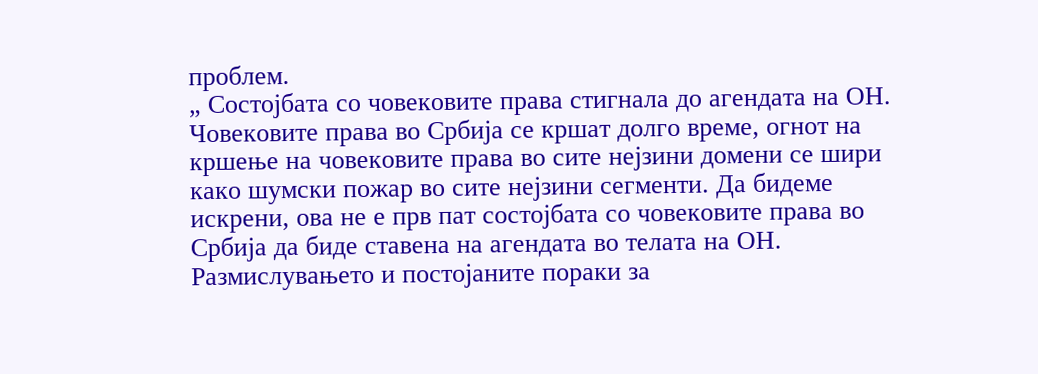проблем.
„ Состојбата со човековите права стигнала до агендата на ОН. Човековите права во Србија се кршат долго време, огнот на кршење на човековите права во сите нејзини домени се шири како шумски пожар во сите нејзини сегменти. Да бидеме искрени, ова не е прв пат состојбата со човековите права во Србија да биде ставена на агендата во телата на ОН. Размислувањето и постојаните пораки за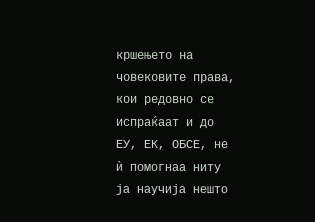кршењето на човековите права, кои редовно се испраќаат и до ЕУ, ЕК, ОБСЕ, не ѝ помогнаа ниту ја научија нешто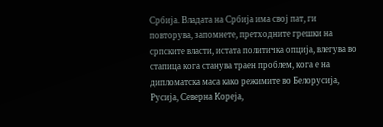Србија. Владата на Србија има свој пат, ги повторува, запомнете, претходните грешки на српските власти, истата политичка опција, влегува во стапица кога станува траен проблем, кога е на дипломатска маса како режимите во Белорусија, Русија, Северна Кореја,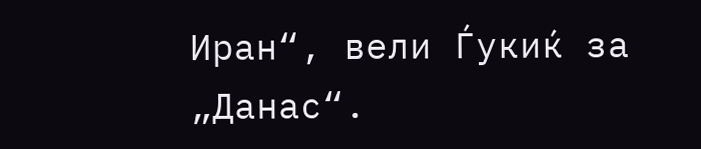Иран“, вели Ѓукиќ за „Данас“.